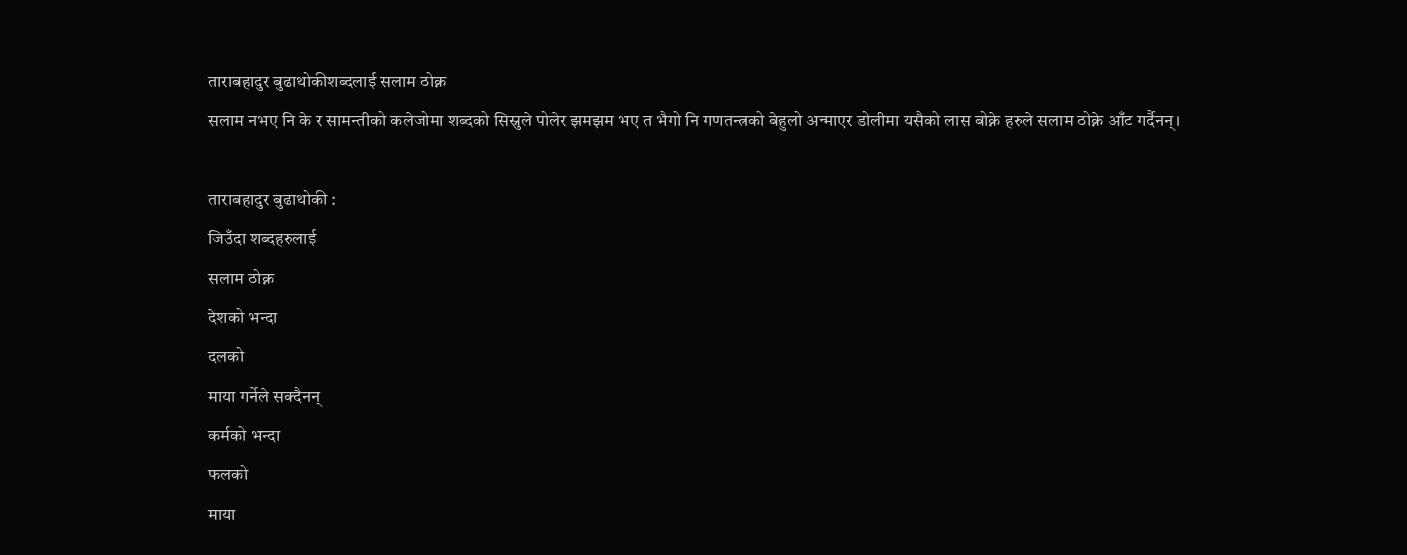ताराबहादुर बुढाथोकीशब्दलाई सलाम ठोक्न
सलाम नभए नि के र सामन्तीको कलेजोमा शब्दको सिस्नुले पोलेर झमझम भए त भैगो नि गणतन्त्रको बेहुलो अन्माएर डोलीमा यसैको लास बोक्ने हरुले सलाम ठोक्ने आँट गर्दैनन्।

ताराबहादुर बुढाथोकी :
जिउँदा शब्दहरुलाई
सलाम ठोक्न
देशको भन्दा
दलको
माया गर्नेले सक्दैनन्
कर्मको भन्दा
फलको
माया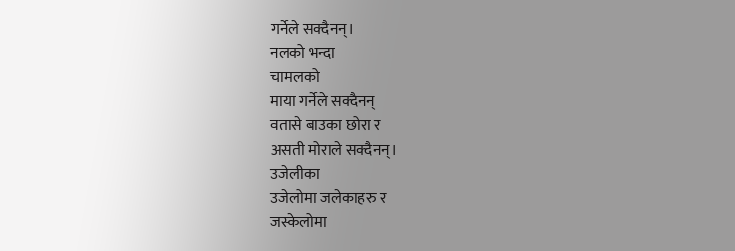गर्नेले सक्दैनन्।
नलको भन्दा
चामलको
माया गर्नेले सक्दैनन्
वतासे बाउका छोरा र
असती मोराले सक्दैनन्।
उजेलीका
उजेलोमा जलेकाहरु र
जस्केलोमा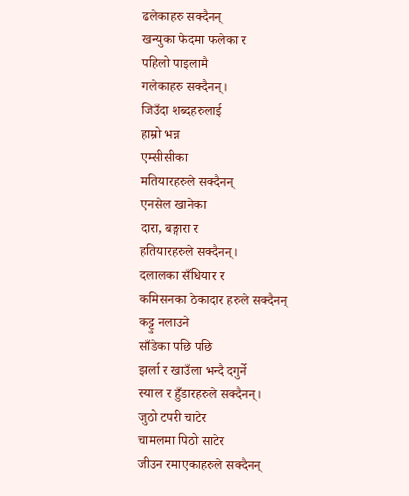ढलेकाहरु सक्दैनन्
खन्युका फेदमा फलेका र
पहिलो पाइलामै
गलेकाहरु सक्दैनन्।
जिउँदा शब्दहरुलाई
हाम्रो भन्न
एम्सीसीका
मतियारहरुले सक्दैनन्
एनसेल खानेका
दारा, बङ्गारा र
हतियारहरुले सक्दैनन्।
दलालका सँधियार र
कमिसनका ठेकादार हरुले सक्दैनन्
कट्टु नलाउने
साँडेका पछि पछि
झर्ला र खाउँला भन्दै दगुर्ने
स्याल र हुँडारहरुले सक्दैनन्।
जुठो टपरी चाटेर
चामलमा पिठो साटेर
जीउन रमाएकाहरुले सक्दैनन्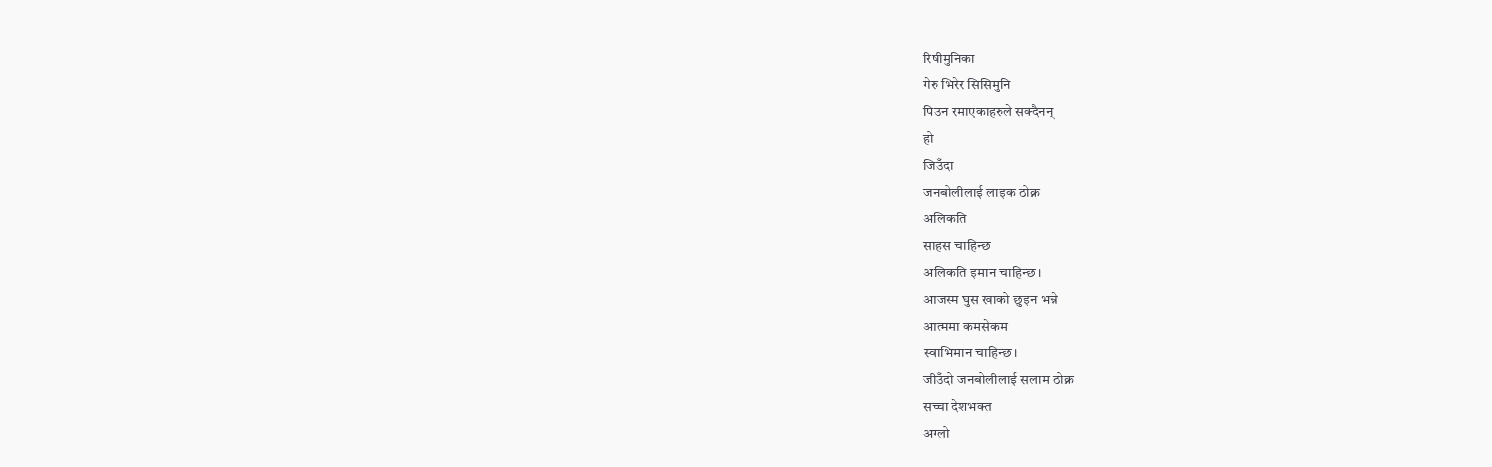रिषीमुनिका
गेरु भिरेर सिसिमुनि
पिउन रमाएकाहरुले सक्दैनन्
हो
जिउँदा
जनबोलीलाई लाइक ठोक्न
अलिकति
साहस चाहिन्छ
अलिकति इमान चाहिन्छ।
आजस्म घुस खाको छुइन भन्ने
आत्ममा कमसेकम
स्वाभिमान चाहिन्छ।
जीउँदो जनबोलीलाई सलाम ठोक्न
सच्चा देशभक्त
अग्लो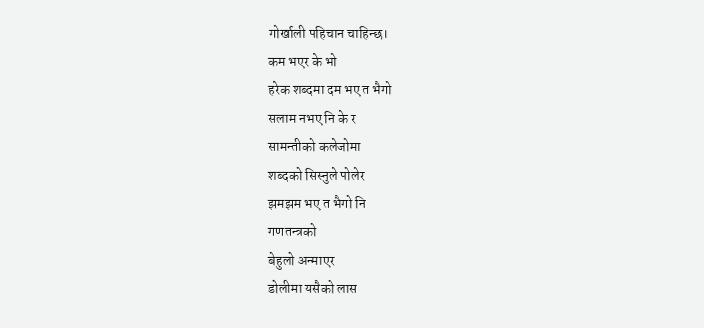गोर्खाली पहिचान चाहिन्छ।
कम भएर के भो
हरेक शब्दमा दम भए त भैगो
सलाम नभए नि के र
सामन्तीको कलेजोमा
शब्दको सिस्नुले पोलेर
झमझम भए त भैगो नि
गणतन्त्रको
बेहुलो अन्माएर
डोलीमा यसैको लास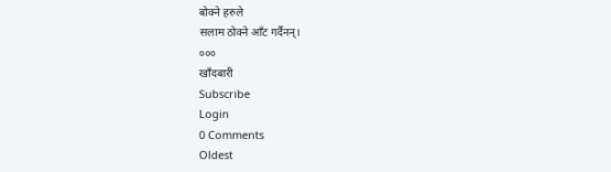बोक्ने हरुले
सलाम ठोक्ने आँट गर्दैनन्।
०००
खाँदबारी
Subscribe
Login
0 Comments
Oldest